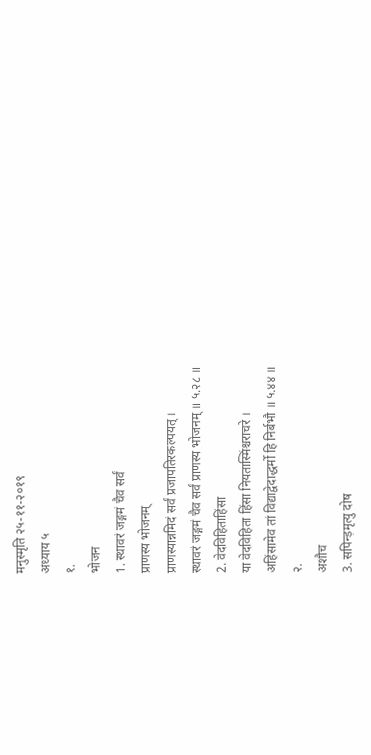मनुस्मृति २५-११-२०१९
अध्याय ५
१.
भोजन
1. स्थावरं जङ्गमं चैव सर्वं
प्राणस्य भोजनम्
प्राणस्यान्नमिदं सर्वं प्रजापतिरकल्पयत् ।
स्थावरं जङ्गमं चैव सर्वं प्राणस्य भोजनम् ॥ ५.२८ ॥
2. वेदविहिताहिंसा
या वेदविहिता हिंसा नियतास्मिंश्चराचरे ।
अहिंसामेव तां विद्याद्वेदाद्धर्मो हि निर्बभौ ॥ ५.४४ ॥
२.
अशौच
3. सपिन्ड़मृत्यु दोष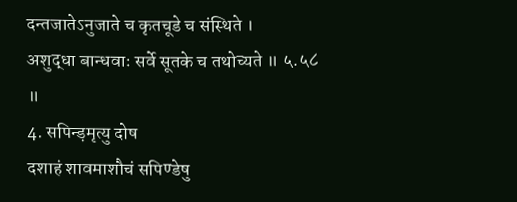दन्तजातेऽनुजाते च कृतचूडे च संस्थिते ।
अशुद्धा बान्धवाः सर्वे सूतके च तथोच्यते ॥ ५.५८ ॥
4. सपिन्ड़मृत्यु दोष
दशाहं शावमाशौचं सपिण्डेषु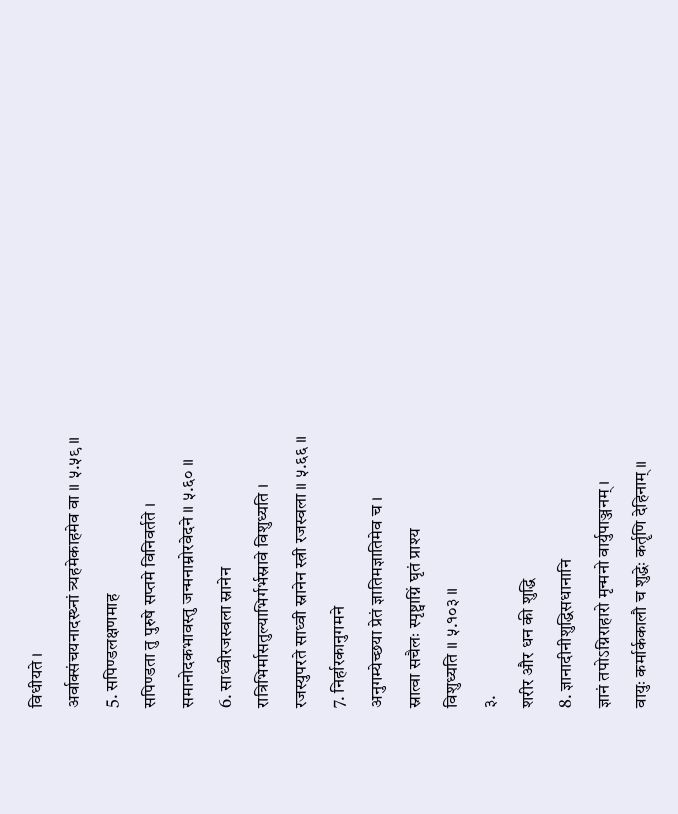विधीयते ।
अर्वाक्संचयनादस्थ्नां त्र्यहमेकाहमेव वा ॥ ५.५९ ॥
5. सपिण्डलक्षणमाह
सपिण्डता तु पुरुषे सप्तमे विनिवर्तते ।
समानोदकभावस्तु जन्मनाम्नोरवेदने ॥ ५.६० ॥
6. साध्वीरजस्वला स्नानेन
रात्रिभिर्मासतुल्याभिर्गर्भस्रावे विशुध्यति ।
रजस्युपरते साध्वी स्नानेन स्त्री रजस्वला ॥ ५.६६ ॥
7. निर्हारकानुगमने
अनुगम्येच्छया प्रेतं ज्ञातिमज्ञातिमेव च ।
स्नात्वा सचैलः स्पृष्ट्वाग्निं घृतं प्राश्य
विशुध्यति ॥ ५.१०३ ॥
३.
शरीर और धन की शुद्धि
8. ज्ञानादीनीशुद्धिसधानानि
ज्ञानं तपोऽग्निराहारो मृन्मनो वार्युपाञ्जनम् ।
वायुः कर्मार्ककालौ च शुद्धेः कर्तॄणि देहिनाम् ॥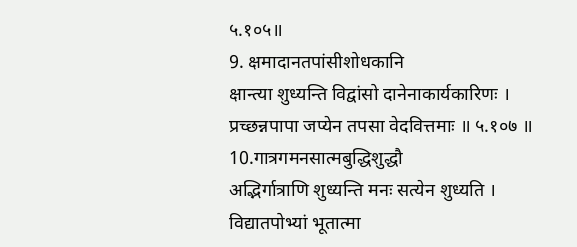५.१०५॥
9. क्षमादानतपांसीशोधकानि
क्षान्त्या शुध्यन्ति विद्वांसो दानेनाकार्यकारिणः ।
प्रच्छन्नपापा जप्येन तपसा वेदवित्तमाः ॥ ५.१०७ ॥
10.गात्रगमनसात्मबुद्धिशुद्धौ
अद्भिर्गात्राणि शुध्यन्ति मनः सत्येन शुध्यति ।
विद्यातपोभ्यां भूतात्मा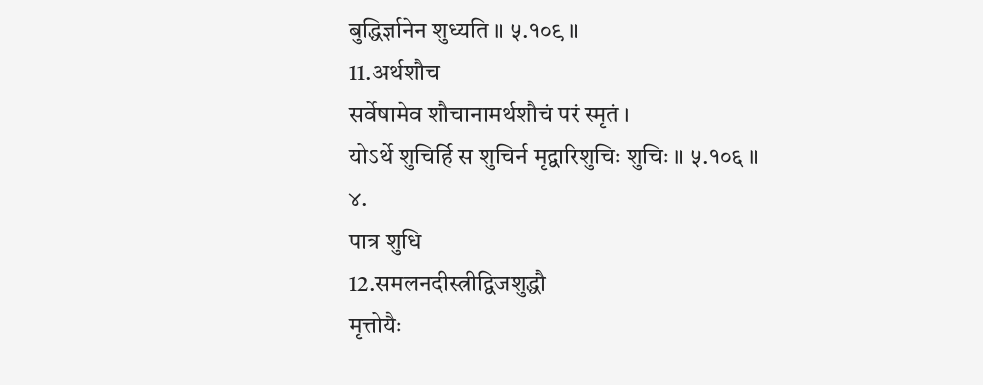बुद्धिर्ज्ञानेन शुध्यति ॥ ५.१०९ ॥
11.अर्थशौच
सर्वेषामेव शौचानामर्थशौचं परं स्मृतं ।
योऽर्थे शुचिर्हि स शुचिर्न मृद्वारिशुचिः शुचिः ॥ ५.१०६ ॥
४.
पात्र शुधि
12.समलनदीस्त्रीद्विजशुद्धौ
मृत्तोयैः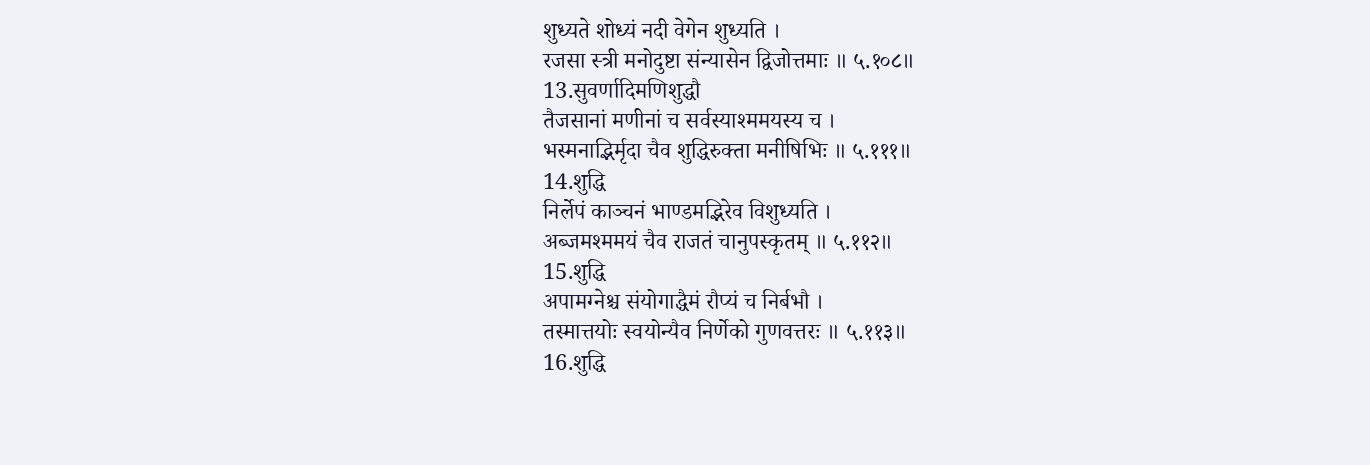शुध्यते शोध्यं नदी वेगेन शुध्यति ।
रजसा स्त्री मनोदुष्टा संन्यासेन द्विजोत्तमाः ॥ ५.१०८॥
13.सुवर्णादिमणिशुद्धौ
तैजसानां मणीनां च सर्वस्याश्ममयस्य च ।
भस्मनाद्भिर्मृदा चैव शुद्धिरुक्ता मनीषिभिः ॥ ५.१११॥
14.शुद्धि
निर्लेपं काञ्चनं भाण्डमद्भिरेव विशुध्यति ।
अब्जमश्ममयं चैव राजतं चानुपस्कृतम् ॥ ५.११२॥
15.शुद्धि
अपामग्नेश्च संयोगाद्धैमं रौप्यं च निर्बभौ ।
तस्मात्तयोः स्वयोन्यैव निर्णेको गुणवत्तरः ॥ ५.११३॥
16.शुद्धि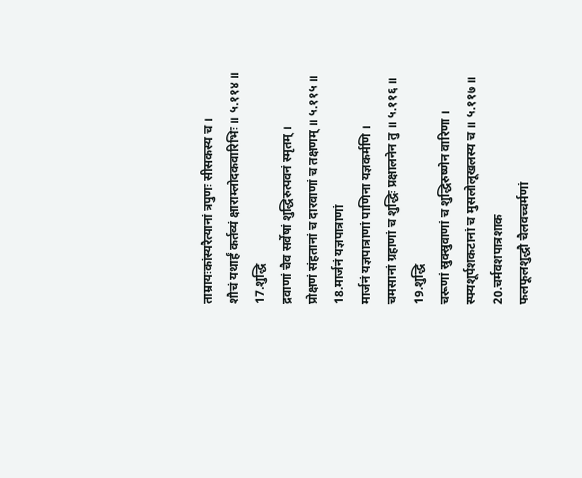ताम्रायःकांस्यरैत्यानां त्रपुणः सीसकस्य च ।
शौचं यथार्हं कर्तव्यं क्षाराम्लोदकवारिभिः ॥ ५.११४ ॥
17.शुद्धि
द्रवाणां चैव सर्वेषां शुद्धिरुत्पवनं स्मृतम् ।
प्रोक्षणं संहतानां च दारवाणां च तक्षणम् ॥ ५.११५ ॥
18.मार्जनं यज्ञपात्राणां
मार्जनं यज्ञपात्राणां पाणिना यज्ञकर्मणि ।
चमसानां ग्रहाणां च शुद्धिः प्रक्षालनेन तु ॥ ५.११६ ॥
19.शुद्धि
चरूणां स्रुक्स्रुवाणां च शुद्धिरुष्णेन वारिणा ।
स्फ्यशूर्पशकटानां च मुसलोलूखलस्य च ॥ ५.११७ ॥
20.चर्मवशपात्रशाक
फलफूलशुद्धौ चैलवच्चर्मणां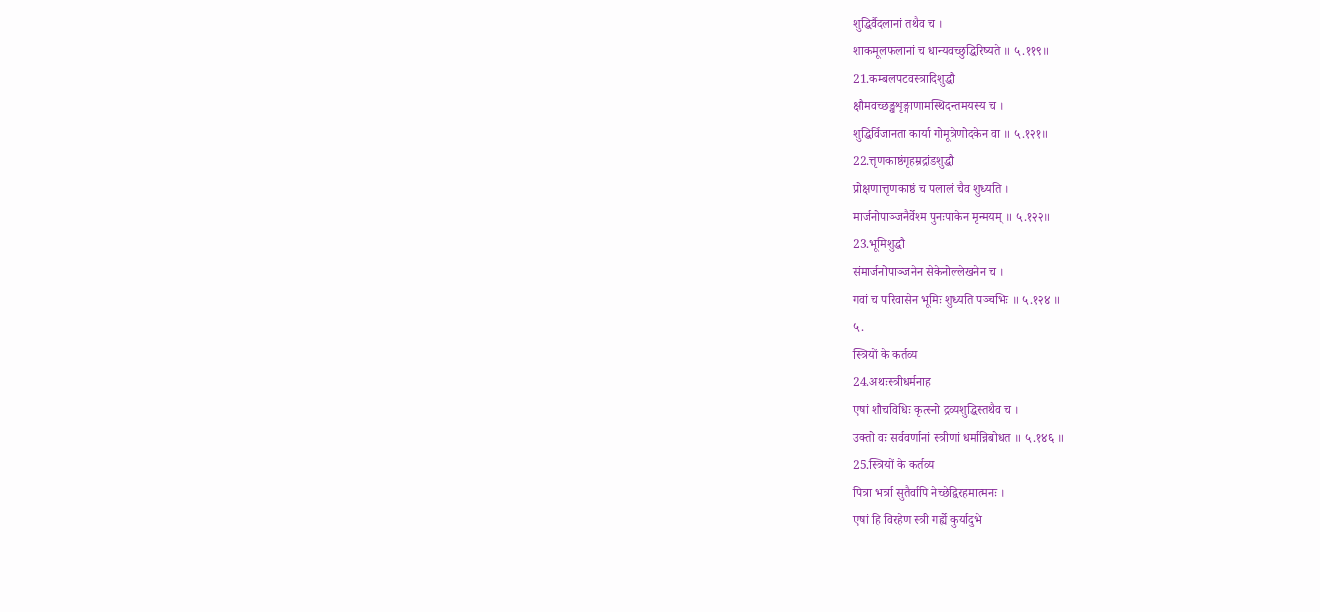शुद्धिर्वैदलानां तथैव च ।
शाकमूलफलानां च धान्यवच्छुद्धिरिष्यते ॥ ५.११९॥
21.कम्बलपटवस्त्रादिशुद्धौ
क्षौमवच्छङ्खशृङ्गाणामस्थिदन्तमयस्य च ।
शुद्धिर्विजानता कार्या गोमूत्रेणोदकेन वा ॥ ५.१२१॥
22.त्तृणकाष्ठंगृहम्रद्रांडशुद्धौ
प्रोक्षणात्तृणकाष्ठं च पलालं चैव शुध्यति ।
मार्जनोपाञ्जनैर्वेश्म पुनःपाकेन मृन्मयम् ॥ ५.१२२॥
23.भूमिशुद्धौ
संमार्जनोपाञ्जनेन सेकेनोल्लेखनेन च ।
गवां च परिवासेन भूमिः शुध्यति पञ्चभिः ॥ ५.१२४ ॥
५.
स्त्रियों के कर्तव्य
24.अथःस्त्रीधर्मनाह
एषां शौचविधिः कृत्स्नो द्रव्यशुद्धिस्तथैव च ।
उक्तो वः सर्ववर्णानां स्त्रीणां धर्मान्निबोधत ॥ ५.१४६ ॥
25.स्त्रियों के कर्तव्य
पित्रा भर्त्रा सुतैर्वापि नेच्छेद्विरहमात्मनः ।
एषां हि विरहेण स्त्री गर्ह्ये कुर्यादुभे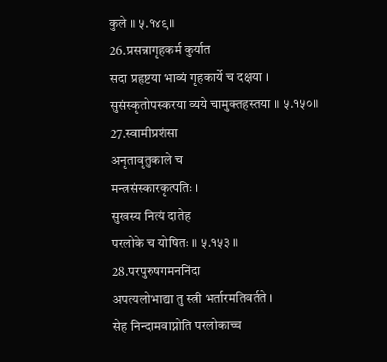कुले ॥ ५.१४९॥
26.प्रसन्नागृहकर्म कुर्यात
सदा प्रहृष्टया भाव्यं गृहकार्ये च दक्षया ।
सुसंस्कृतोपस्करया व्यये चामुक्तहस्तया ॥ ५.१५०॥
27.स्वामीप्रशंसा
अनृतावृतुकाले च
मन्त्रसंस्कारकृत्पतिः ।
सुखस्य नित्यं दातेह
परलोके च योषितः ॥ ५.१५३ ॥
28.परपुरुषगमननिंदा
अपत्यलोभाद्या तु स्त्री भर्तारमतिवर्तते ।
सेह निन्दामवाप्नोति परलोकाच्च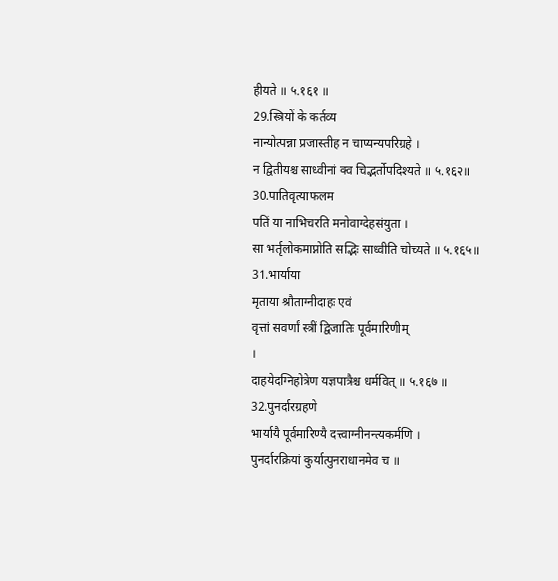हीयते ॥ ५.१६१ ॥
29.स्त्रियों के कर्तव्य
नान्योत्पन्ना प्रजास्तीह न चाप्यन्यपरिग्रहे ।
न द्वितीयश्च साध्वीनां क्व चिद्भर्तोपदिश्यते ॥ ५.१६२॥
30.पातिवृत्याफलम
पतिं या नाभिचरति मनोवाग्देहसंयुता ।
सा भर्तृलोकमाप्नोति सद्भिः साध्वीति चोच्यते ॥ ५.१६५॥
31.भार्याया
मृताया श्रौताग्नीदाहः एवं
वृत्तां सवर्णां स्त्रीं द्विजातिः पूर्वमारिणीम्
।
दाहयेदग्निहोत्रेण यज्ञपात्रैश्च धर्मवित् ॥ ५.१६७ ॥
32.पुनर्दारग्रहणे
भार्यायै पूर्वमारिण्यै दत्त्वाग्नीनन्त्यकर्मणि ।
पुनर्दारक्रियां कुर्यात्पुनराधानमेव च ॥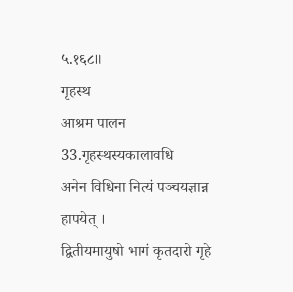५.१६८॥
गृहस्थ
आश्रम पालन
33.गृहस्थस्यकालावधि
अनेन विधिना नित्यं पञ्चयज्ञान्न हापयेत् ।
द्वितीयमायुषो भागं कृतदारो गृहे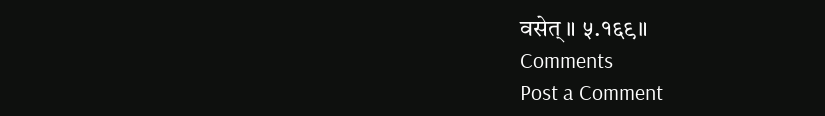वसेत् ॥ ५.१६९॥
Comments
Post a Comment